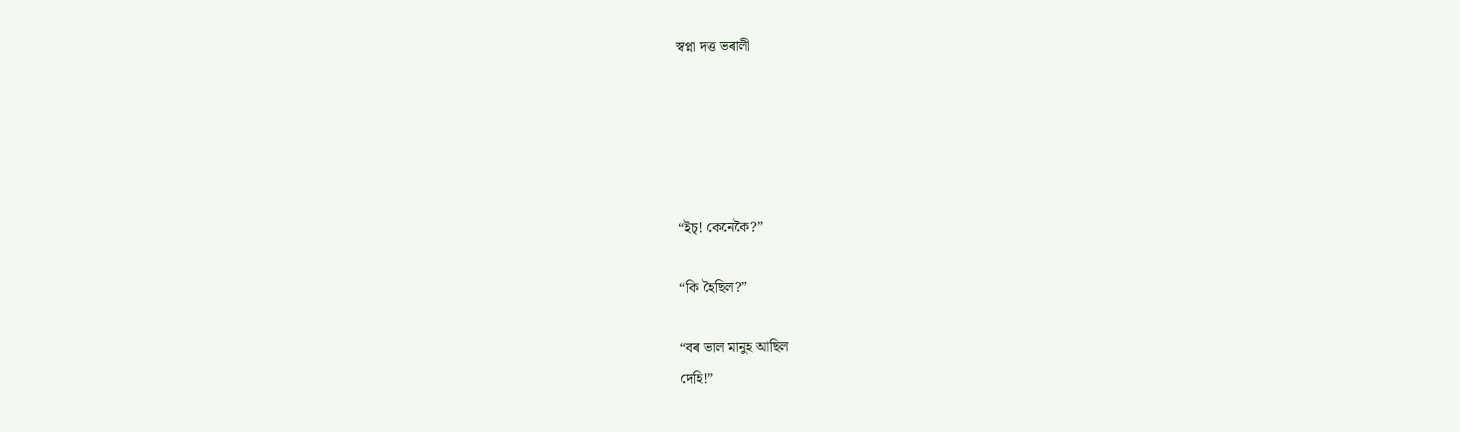স্বপ্না দত্ত ভৰালী





“ইচ্! কেনেকৈ?”

“কি হৈছিল?”

“বৰ ভাল মানুহ আছিল
দেহি!”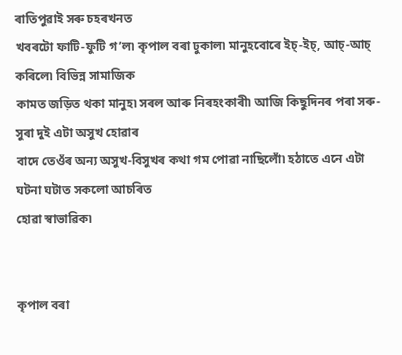ৰাতিপুৱাই সৰু চহৰখনত
খবৰটো ফাটি-ফুটি গ’ল৷ কৃপাল বৰা ঢুকাল৷ মানুহবোৰে ইচ্-ইচ্, আচ্-আচ্ কৰিলে৷ বিভিন্ন সামাজিক
কামত জড়িত থকা মানুহ৷ সৰল আৰু নিৰহংকাৰী৷ আজি কিছুদিনৰ পৰা সৰু-সুৰা দুই এটা অসুখ হোৱাৰ
বাদে তেওঁৰ অন্য অসুখ-বিসুখৰ কথা গম পোৱা নাছিলোঁ৷ হঠাতে এনে এটা ঘটনা ঘটাত সকলো আচৰিত
হোৱা স্বাভাৱিক৷


কৃপাল বৰা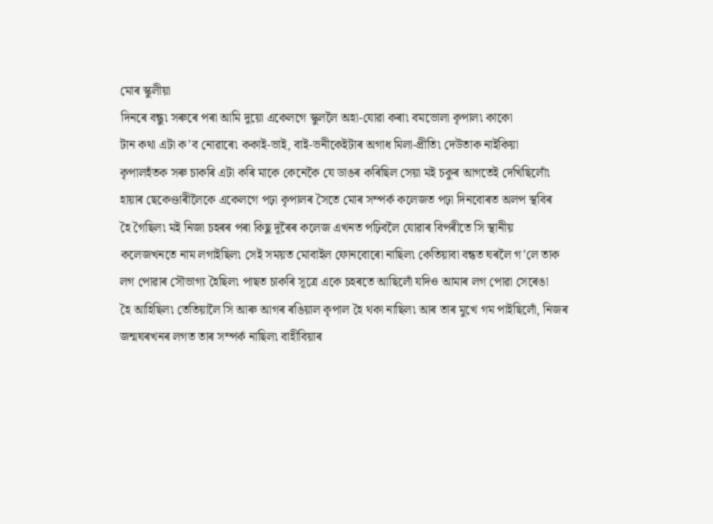মোৰ স্কুলীয়া
দিনৰে বন্ধু৷ সৰুৰে পৰা আমি দুয়ো একেলগে স্কুললৈ অহা-যোৱা কৰা৷ বমভোলা কৃপাল৷ কাকো
টান কথা এটা ক’ব নোৱাৰে৷ ককাই-ভাই, বাই-ভনীকেইটাৰ অগাধ মিলা-প্ৰীতি৷ দেউতাক নাইকিয়া
কৃপালহঁতক সৰু চাকৰি এটা কৰি মাকে কেনেকৈ যে ডাঙৰ কৰিছিল সেয়া মই চকুৰ আগতেই দেখিছিলোঁ৷
হায়াৰ ছেকেণ্ডাৰীলৈকে একেলগে পঢ়া কৃপালৰ সৈতে মোৰ সম্পৰ্ক কলেজত পঢ়া দিনবোৰত অলপ স্থবিৰ
হৈ গৈছিল৷ মই নিজা চহৰৰ পৰা কিছু দূৰৈৰ কলেজ এখনত পঢ়িবলৈ যোৱাৰ বিপৰীতে সি স্থানীয়
কলেজখনতে নাম লগাইছিল৷ সেই সময়ত মোবাইল ফোনবোৰো নাছিল৷ কেতিয়াবা বন্ধত ঘৰলৈ গ’লে তাক
লগ পোৱাৰ সৌভাগ্য হৈছিল৷ পাছত চাকৰি সূত্ৰে একে চহৰতে আছিলোঁ যদিও আমাৰ লগ পোৱা সেৰেঙা
হৈ আহিছিল৷ তেতিয়ালৈ সি আৰু আগৰ ৰঙিয়াল কৃপাল হৈ থকা নাছিল৷ আৰ তাৰ মুখে গম পাইছিলোঁ, নিজৰ
জন্মঘৰখনৰ লগত তাৰ সম্পৰ্ক নাছিল৷ বাহীবিয়াৰ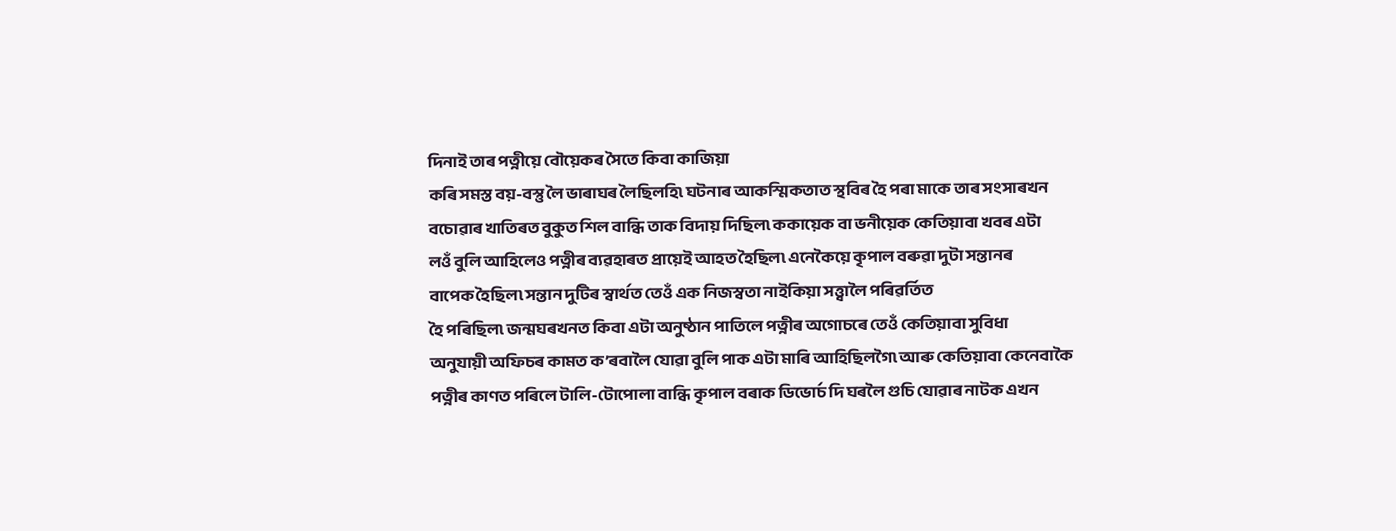দিনাই তাৰ পত্নীয়ে বৌয়েকৰ সৈতে কিবা কাজিয়া
কৰি সমস্ত বয়-বস্তু লৈ ভাৰাঘৰ লৈছিলহি৷ ঘটনাৰ আকস্মিকতাত স্থবিৰ হৈ পৰা মাকে তাৰ সংসাৰখন
বচোৱাৰ খাতিৰত বুকুত শিল বান্ধি তাক বিদায় দিছিল৷ ককায়েক বা ভনীয়েক কেতিয়াবা খবৰ এটা
লওঁ বুলি আহিলেও পত্নীৰ ব্যৱহাৰত প্ৰায়েই আহত হৈছিল৷ এনেকৈয়ে কৃপাল বৰুৱা দুটা সন্তানৰ
বাপেক হৈছিল৷ সন্তান দুটিৰ স্বাৰ্থত তেওঁ এক নিজস্বতা নাইকিয়া সত্ত্বালৈ পৰিৱৰ্তিত
হৈ পৰিছিল৷ জন্মঘৰখনত কিবা এটা অনুষ্ঠান পাতিলে পত্নীৰ অগোচৰে তেওঁ কেতিয়াবা সুবিধা
অনুযায়ী অফিচৰ কামত ক’ৰবালৈ যোৱা বুলি পাক এটা মাৰি আহিছিলগৈ৷ আৰু কেতিয়াবা কেনেবাকৈ
পত্নীৰ কাণত পৰিলে টালি-টোপোলা বান্ধি কৃপাল বৰাক ডিভোৰ্চ দি ঘৰলৈ গুচি যোৱাৰ নাটক এখন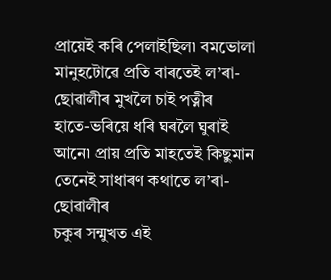প্ৰায়েই কৰি পেলাইছিল৷ বমভোলা মানুহটোৱে প্ৰতি বাৰতেই ল’ৰা-ছোৱালীৰ মুখলৈ চাই পত্নীৰ
হাতে-ভৰিয়ে ধৰি ঘৰলৈ ঘুৰাই আনে৷ প্ৰায় প্ৰতি মাহতেই কিছুমান তেনেই সাধাৰণ কথাতে ল’ৰা-ছোৱালীৰ
চকুৰ সন্মুখত এই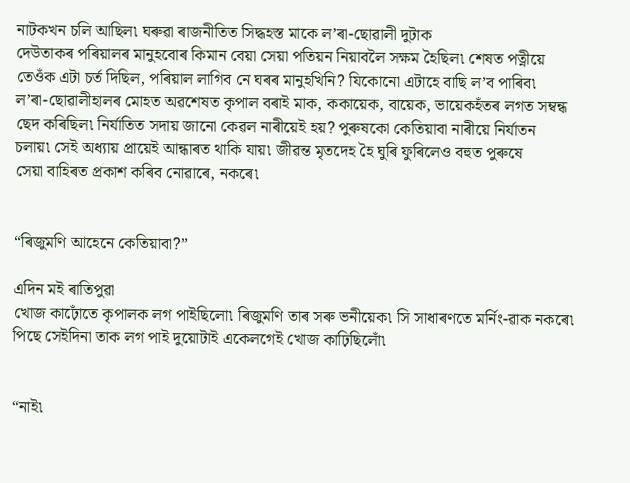নাটকখন চলি আছিল৷ ঘৰুৱা ৰাজনীতিত সিদ্ধহস্ত মাকে ল’ৰা-ছোৱালী দুটাক
দেউতাকৰ পৰিয়ালৰ মানুহবোৰ কিমান বেয়া সেয়া পতিয়ন নিয়াবলৈ সক্ষম হৈছিল৷ শেষত পত্নীয়ে
তেওঁক এটা চৰ্ত দিছিল, পৰিয়াল লাগিব নে ঘৰৰ মানুহখিনি? যিকোনো এটাহে বাছি ল’ব পাৰিব৷
ল’ৰা-ছোৱালীহালৰ মোহত অৱশেষত কৃপাল বৰাই মাক, ককায়েক, বায়েক, ভায়েকহঁতৰ লগত সম্বন্ধ
ছেদ কৰিছিল৷ নিৰ্যাতিত সদায় জানো কেৱল নাৰীয়েই হয়? পুৰুষকো কেতিয়াবা নাৰীয়ে নিৰ্যাতন
চলায়৷ সেই অধ্যায় প্ৰায়েই আন্ধাৰত থাকি যায়৷ জীৱন্ত মৃতদেহ হৈ ঘুৰি ফুৰিলেও বহুত পুৰুষে
সেয়া বাহিৰত প্ৰকাশ কৰিব নোৱাৰে, নকৰে৷


“ৰিজুমণি আহেনে কেতিয়াবা?”

এদিন মই ৰাতিপুৱা
খোজ কাঢ়োঁতে কৃপালক লগ পাইছিলো৷ ৰিজুমণি তাৰ সৰু ভনীয়েক৷ সি সাধাৰণতে মৰ্নিং-ৱাক নকৰে৷
পিছে সেইদিনা তাক লগ পাই দুয়োটাই একেলগেই খোজ কাঢ়িছিলোঁ৷


“নাই৷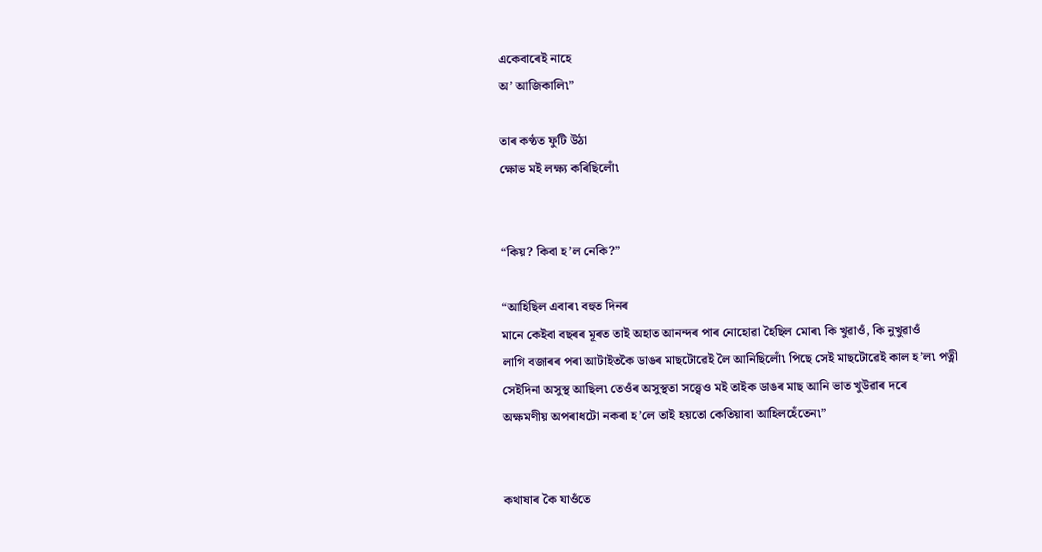একেবাৰেই নাহে
অ’ আজিকালি৷”

তাৰ কণ্ঠত ফুটি উঠা
ক্ষোভ মই লক্ষ্য কৰিছিলোঁ৷


“কিয়? কিবা হ’ল নেকি?”

“আহিছিল এবাৰ৷ বহুত দিনৰ
মানে কেইবা বছৰৰ মূৰত তাই অহাত আনন্দৰ পাৰ নোহোৱা হৈছিল মোৰ৷ কি খুৱাওঁ, কি নুখুৱাওঁ
লাগি বজাৰৰ পৰা আটাইতকৈ ডাঙৰ মাছটোৱেই লৈ আনিছিলোঁ৷ পিছে সেই মাছটোৱেই কাল হ’ল৷ পত্নী
সেইদিনা অসুস্থ আছিল৷ তেওঁৰ অসুস্থতা সত্ত্বেও মই তাইক ডাঙৰ মাছ আনি ভাত খুউৱাৰ দৰে
অক্ষমণীয় অপৰাধটো নকৰা হ’লে তাই হয়তো কেতিয়াবা আহিলহেঁতেন৷”


কথাষাৰ কৈ যাওঁতে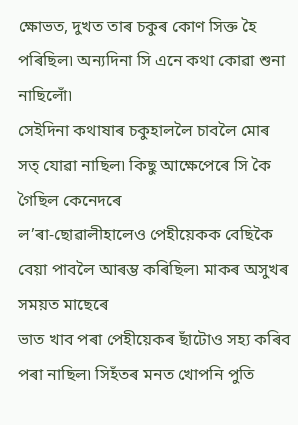ক্ষোভত, দুখত তাৰ চকুৰ কোণ সিক্ত হৈ পৰিছিল৷ অন্যদিনা সি এনে কথা কোৱা শুনা নাছিলোঁ৷
সেইদিনা কথাষাৰ চকুহাললৈ চাবলৈ মোৰ সত্ যোৱা নাছিল৷ কিছু আক্ষেপেৰে সি কৈ গৈছিল কেনেদৰে
ল’ৰা-ছোৱালীহালেও পেহীয়েকক বেছিকৈ বেয়া পাবলৈ আৰম্ভ কৰিছিল৷ মাকৰ অসুখৰ সময়ত মাছেৰে
ভাত খাব পৰা পেহীয়েকৰ ছাঁটোও সহ্য কৰিব পৰা নাছিল৷ সিহঁতৰ মনত খোপনি পুতি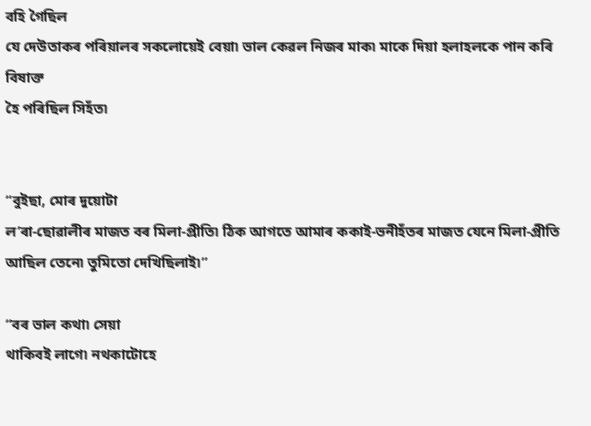বহি গৈছিল
যে দেউতাকৰ পৰিয়ালৰ সকলোয়েই বেয়া৷ ভাল কেৱল নিজৰ মাক৷ মাকে দিয়া হলাহলকে পান কৰি বিষাক্ত
হৈ পৰিছিল সিহঁত৷


“বুইছা, মোৰ দুয়োটা
ল’ৰা-ছোৱালীৰ মাজত বৰ মিলা-প্ৰীতি৷ ঠিক আগতে আমাৰ ককাই-ভনীহঁতৰ মাজত যেনে মিলা-প্ৰীতি
আছিল তেনে৷ তুমিতো দেখিছিলাই৷”

“বৰ ভাল কথা৷ সেয়া
থাকিবই লাগে৷ নথকাটোহে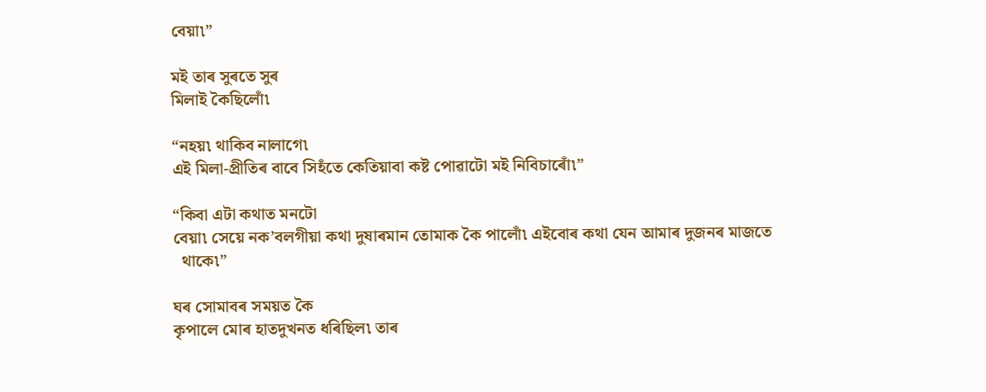বেয়া৷”

মই তাৰ সুৰতে সুৰ
মিলাই কৈছিলোঁ৷

“নহয়৷ থাকিব নালাগে৷
এই মিলা-প্ৰীতিৰ বাবে সিহঁতে কেতিয়াবা কষ্ট পোৱাটো মই নিবিচাৰোঁ৷”

“কিবা এটা কথাত মনটো
বেয়া৷ সেয়ে নক’বলগীয়া কথা দুষাৰমান তোমাক কৈ পালোঁ৷ এইবোৰ কথা যেন আমাৰ দুজনৰ মাজতে
  থাকে৷”

ঘৰ সোমাবৰ সময়ত কৈ
কৃপালে মোৰ হাতদুখনত ধৰিছিল৷ তাৰ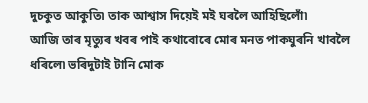দুচকুত আকুতি৷ তাক আশ্বাস দিয়েই মই ঘৰলৈ আহিছিলোঁ৷
আজি তাৰ মৃত্যুৰ খবৰ পাই কথাবোৰে মোৰ মনত পাকঘুৰনি খাবলৈ ধৰিলে৷ ভৰিদুটাই টানি মোক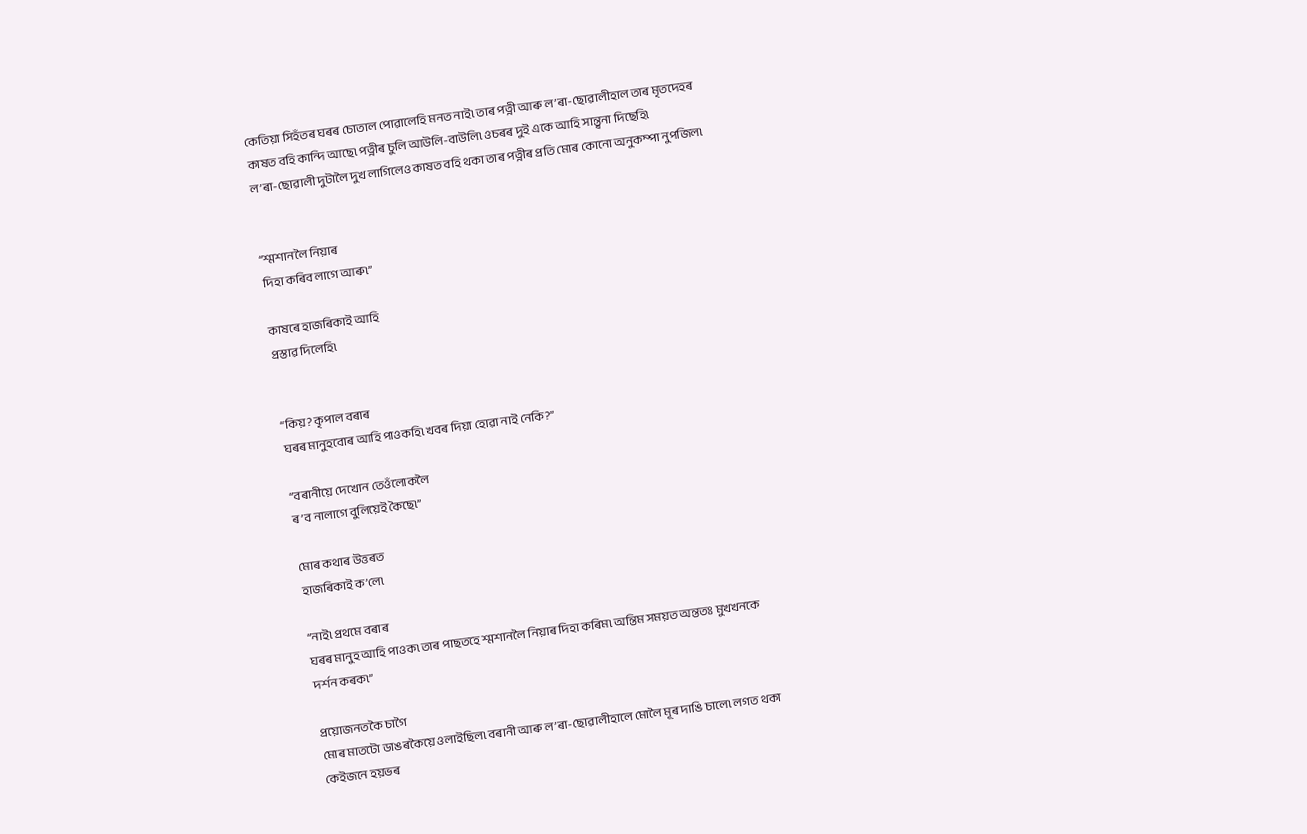কেতিয়া সিহঁতৰ ঘৰৰ চোতাল পোৱালেহি মনত নাই৷ তাৰ পত্নী আৰু ল’ৰা-ছোৱালীহাল তাৰ মৃতদেহৰ
কাষত বহি কান্দি আছে৷ পত্নীৰ চুলি আউলি-বাউলি৷ ওচৰৰ দুই একে আহি সান্ত্বনা দিছেহি৷
ল’ৰা-ছোৱালী দুটালৈ দুখ লাগিলেও কাষত বহি থকা তাৰ পত্নীৰ প্ৰতি মোৰ কোনো অনুকম্পা নুপজিল৷


“শ্মশানলৈ নিয়াৰ
দিহা কৰিব লাগে আৰু৷”

কাষৰে হাজৰিকাই আহি
প্ৰস্তাৱ দিলেহি৷


“কিয়? কৃপাল বৰাৰ
ঘৰৰ মানুহবোৰ আহি পাওকহি৷ খবৰ দিয়া হোৱা নাই নেকি?”

“বৰানীয়ে দেখোন তেওঁলোকলৈ
ৰ’ব নালাগে বুলিয়েই কৈছে৷”

মোৰ কথাৰ উত্তৰত
হাজৰিকাই ক’লে৷

“নাই৷ প্ৰথমে বৰাৰ
ঘৰৰ মানুহ আহি পাওক৷ তাৰ পাছতহে শ্মশানলৈ নিয়াৰ দিহা কৰিম৷ অন্তিম সময়ত অন্ততঃ মুখখনকে
দৰ্শন কৰক৷”

প্ৰয়োজনতকৈ চাগৈ
মোৰ মাতটো ডাঙৰকৈয়ে ওলাইছিল৷ বৰানী আৰু ল’ৰা-ছোৱালীহালে মোলৈ মূৰ দাঙি চালে৷ লগত থকা
কেইজনে হয়ভৰ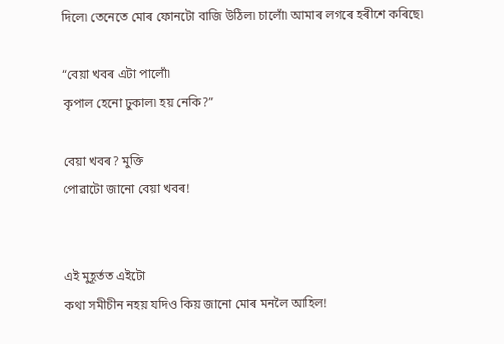দিলে৷ তেনেতে মোৰ ফোনটো বাজি উঠিল৷ চালোঁ৷ আমাৰ লগৰে হৰীশে কৰিছে৷

“বেয়া খবৰ এটা পালোঁ৷
কৃপাল হেনো ঢুকাল৷ হয় নেকি?”

বেয়া খবৰ? মুক্তি
পোৱাটো জানো বেয়া খবৰ!


এই মুহূৰ্তত এইটো
কথা সমীচীন নহয় যদিও কিয় জানো মোৰ মনলৈ আহিল!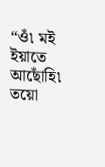“ওঁ৷ মই ইয়াতে আছোঁহি৷
তয়ো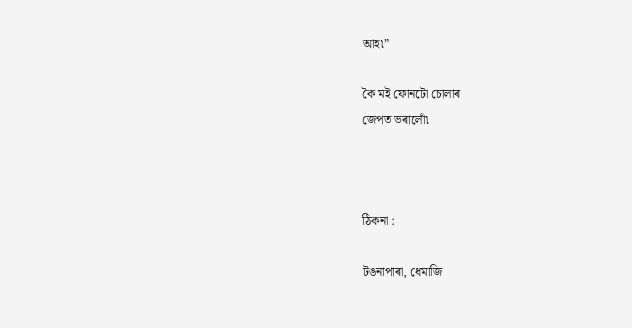আহ৷”

কৈ মই ফোনটো চোলাৰ
জেপত ভৰালোঁ৷



ঠিকনা :

টঙনাপাৰা, ধেমাজি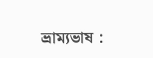ভ্ৰাম্যভাষ :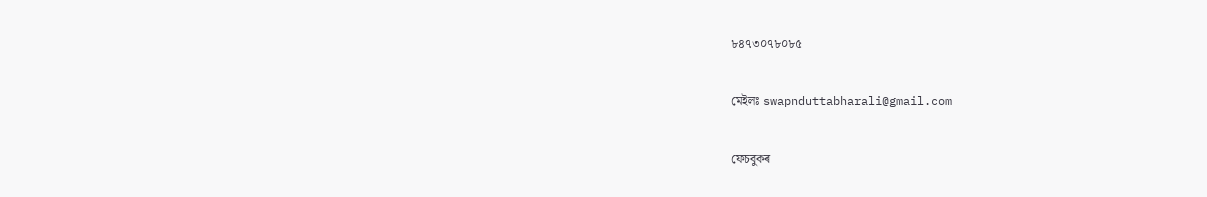৮৪৭৩০৭৮০৮৫

মেইলঃ swapnduttabharali@gmail.com

ফেচবুকৰ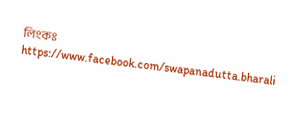লিংকঃ https://www.facebook.com/swapanadutta.bharali